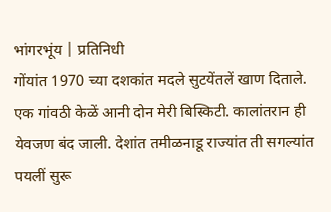भांगरभूंय | प्रतिनिधी
गोंयांत 1970 च्या दशकांत मदले सुटयेंतलें खाण दिताले. एक गांवठी केळें आनी दोन मेरी बिस्किटी. कालांतरान ही येवजण बंद जाली. देशांत तमीळनाडू राज्यांत ती सगल्यांत पयलीं सुरू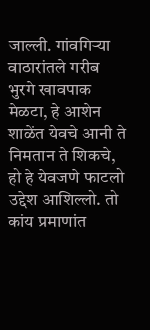जाल्ली. गांवगिऱ्या वाठारांतले गरीब भुरगे खावपाक मेळटा, हे आशेन शाळेंत येवचे आनी ते निमतान ते शिकचे, हो हे येवजणे फाटलो उद्देश आशिल्लो. तो कांय प्रमाणांत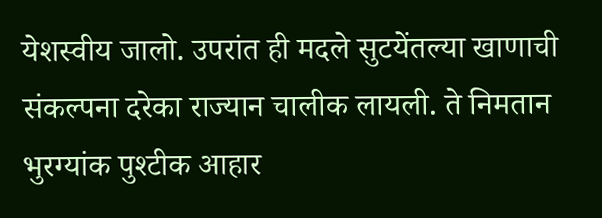येशस्वीय जालो. उपरांत ही मदले सुटयेंतल्या खाणाची संकल्पना दरेका राज्यान चालीक लायली. ते निमतान भुरग्यांक पुश्टीक आहार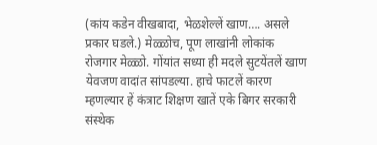(कांय कडेन वीखबादा, भेळशेल्लें खाण…. असले प्रकार घडले.) मेळ्ळोच, पूण लाखांनी लोकांक रोजगार मेळ्ळो. गोंयांत सध्या ही मदले सुटयेंतलें खाण येवजण वादांत सांपडल्या. हाचे फाटलें कारण म्हणल्यार हें कंत्राट शिक्षण खातें एके बिगर सरकारी संस्थेक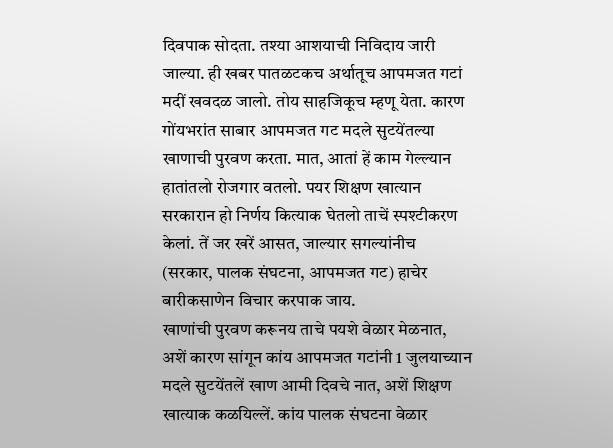दिवपाक सोदता. तश्या आशयाची निविदाय जारी जाल्या. ही खबर पातळटकच अर्थातूच आपमजत गटां मदीं खवदळ जालो. तोय साहजिकूच म्हणू येता. कारण गोंयभरांत साबार आपमजत गट मदले सुटयेंतल्या खाणाची पुरवण करता. मात, आतां हें काम गेल्ल्यान हातांतलो रोजगार वतलो. पयर शिक्षण खात्यान सरकारान हो निर्णय कित्याक घेतलो ताचें स्पश्टीकरण केलां. तें जर खरें आसत, जाल्यार सगल्यांनीच (सरकार, पालक संघटना, आपमजत गट) हाचेर बारीकसाणेन विचार करपाक जाय.
खाणांची पुरवण करूनय ताचे पयशे वेळार मेळनात, अशें कारण सांगून कांय आपमजत गटांनी 1 जुलयाच्यान मदले सुटयेंतलें खाण आमी दिवचे नात, अशें शिक्षण खात्याक कळयिल्लें. कांय पालक संघटना वेळार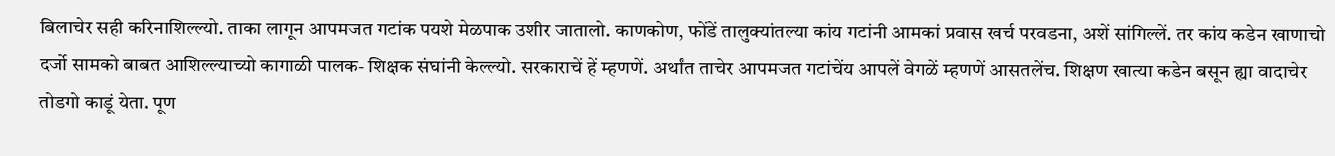बिलाचेर सही करिनाशिल्ल्यो. ताका लागून आपमजत गटांक पयशे मेळपाक उशीर जातालो. काणकोण, फोंडें तालुक्यांतल्या कांय गटांनी आमकां प्रवास खर्च परवडना, अशें सांगिल्लें. तर कांय कडेन खाणाचो दर्जो सामको बाबत आशिल्ल्याच्यो कागाळी पालक- शिक्षक संघांनी केल्ल्यो. सरकाराचें हें म्हणणें. अर्थांत ताचेर आपमजत गटांचेंय आपलें वेगळें म्हणणें आसतलेंच. शिक्षण खात्या कडेन बसून ह्या वादाचेर तोडगो काडूं येता. पूण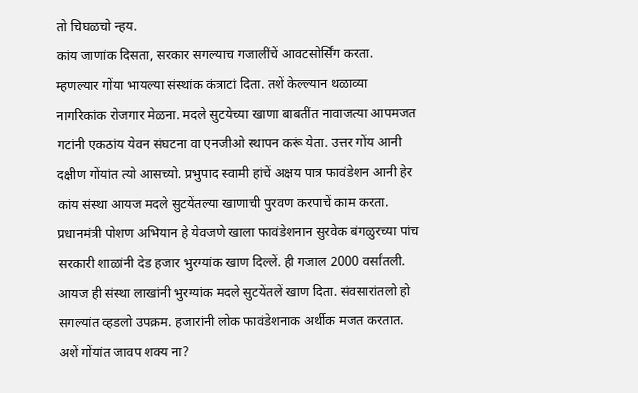तो चिघळचो न्हय.
कांय जाणांक दिसता, सरकार सगल्याच गजालींचें आवटसोर्सिंग करता. म्हणल्यार गोंया भायल्या संस्थांक कंत्राटां दिता. तशें केल्ल्यान थळाव्या नागरिकांक रोजगार मेळना. मदले सुटयेच्या खाणा बाबतींत नावाजत्या आपमजत गटांनी एकठांय येवन संघटना वा एनजीओ स्थापन करूं येता. उत्तर गोंय आनी दक्षीण गोंयांत त्यो आसच्यो. प्रभुपाद स्वामी हांचें अक्षय पात्र फावंडेशन आनी हेर कांय संस्था आयज मदले सुटयेंतल्या खाणाची पुरवण करपाचें काम करता. प्रधानमंत्री पोशण अभियान हे येवजणे खाला फावंडेशनान सुरवेक बंगळुरच्या पांच सरकारी शाळांनी देड हजार भुरग्यांक खाण दिल्लें. ही गजाल 2000 वर्सांतली. आयज ही संस्था लाखांनी भुरग्यांक मदले सुटयेंतलें खाण दिता. संवसारांतलो हो सगल्यांत व्हडलो उपक्रम. हजारांनी लोक फावंडेशनाक अर्थीक मजत करतात. अशें गोंयांत जावप शक्य ना?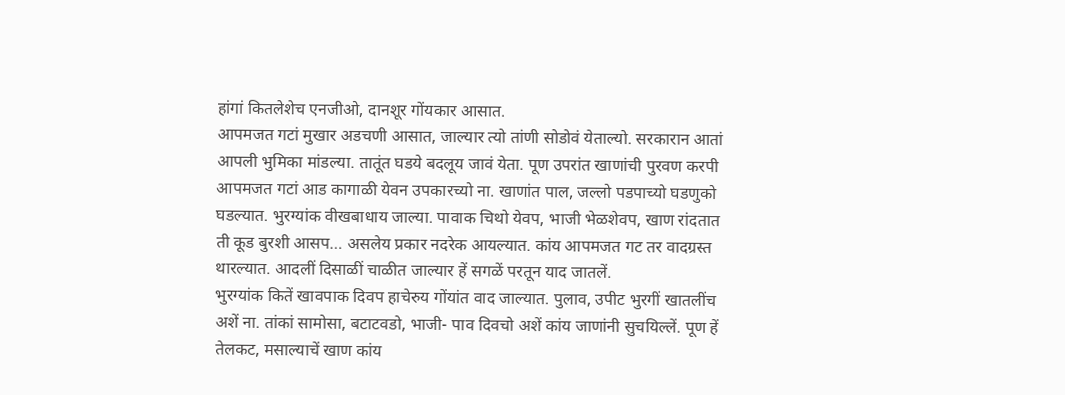हांगां कितलेशेच एनजीओ, दानशूर गोंयकार आसात.
आपमजत गटां मुखार अडचणी आसात, जाल्यार त्यो तांणी सोडोवं येताल्यो. सरकारान आतां आपली भुमिका मांडल्या. तातूंत घडये बदलूय जावं येता. पूण उपरांत खाणांची पुरवण करपी आपमजत गटां आड कागाळी येवन उपकारच्यो ना. खाणांत पाल, जल्लो पडपाच्यो घडणुको घडल्यात. भुरग्यांक वीखबाधाय जाल्या. पावाक चिथो येवप, भाजी भेळशेवप, खाण रांदतात ती कूड बुरशी आसप… असलेय प्रकार नदरेक आयल्यात. कांय आपमजत गट तर वादग्रस्त थारल्यात. आदलीं दिसाळीं चाळीत जाल्यार हें सगळें परतून याद जातलें.
भुरग्यांक कितें खावपाक दिवप हाचेरुय गोंयांत वाद जाल्यात. पुलाव, उपीट भुरगीं खातलींच अशें ना. तांकां सामोसा, बटाटवडो, भाजी- पाव दिवचो अशें कांय जाणांनी सुचयिल्लें. पूण हें तेलकट, मसाल्याचें खाण कांय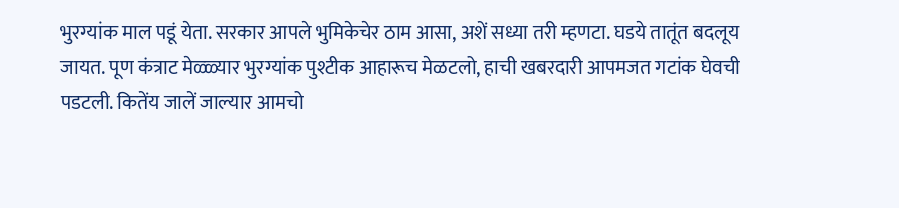भुरग्यांक माल पडूं येता. सरकार आपले भुमिकेचेर ठाम आसा, अशें सध्या तरी म्हणटा. घडये तातूंत बदलूय जायत. पूण कंत्राट मेळ्ळ्यार भुरग्यांक पुश्टीक आहारूच मेळटलो, हाची खबरदारी आपमजत गटांक घेवची पडटली. कितेंय जालें जाल्यार आमचो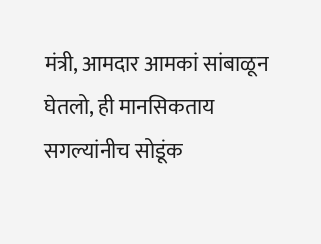मंत्री, आमदार आमकां सांबाळून घेतलो, ही मानसिकताय सगल्यांनीच सोडूंक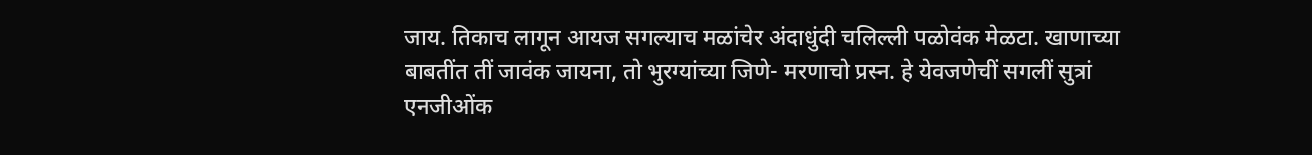जाय. तिकाच लागून आयज सगल्याच मळांचेर अंदाधुंदी चलिल्ली पळोवंक मेळटा. खाणाच्या बाबतींत तीं जावंक जायना, तो भुरग्यांच्या जिणे- मरणाचो प्रस्न. हे येवजणेचीं सगलीं सुत्रां एनजीओंक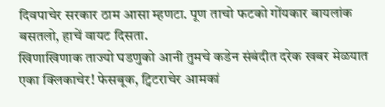दिवपाचेर सरकार ठाम आसा म्हणटा. पूण ताचो फटको गोंयकार बायलांक बसतलो, हाचें वायट दिसता.
खिणाखिणाक ताज्यो घडणुको आनी तुमचे कडेन संबंदीत दरेक खबर मेळयात एका क्लिकाचेर! फेसबूक, ट्विटराचेर आमकां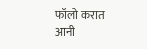फॉलो करात आनी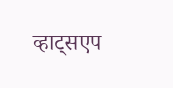व्हाट्सएप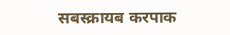सबस्क्रायब करपाक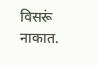विसरूं नाकात.